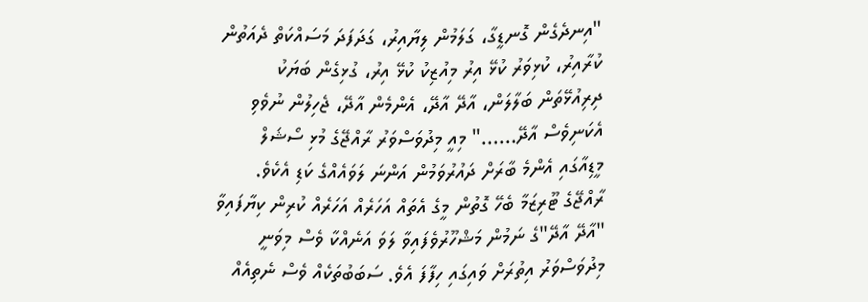"އިނދެގެން ގޮނޑީގާ، ގަލަމުން ލިޔާއިރު، ގަދަފަދަ މަސައްކަތް ދެއަތުން ކުރާއިރު، ކުޅިވަރު ކުޅޭ އިރު މިއުޒިކު ކުޅޭ އިރު، ގުޅިގެން ބަޔަކު ދިރިއުޅޭތަން ބަލާލަން، އާދޭ އާދޭ، އެންމެން އާދޭ، ޖެހިލުން ނުވެވި އެކަނިވެސް އާދޭ......" މިއީ މިދުވަސްވަރު ރާއްޖޭގެ މުޅި ސޯޝަލް މީޑިއާގައި އެންމެ ބާރަށް ދައުރުވަމުން އަންނަ ލަވައެއްގެ ކަޑި އެކެވެ.
ރާއްޖޭގެ ޓޫރިޒަމާ ބެހޭ ގޮތުން މީގެ އެތައް އަހަރެއް އަހަރެއް ކުރިން ކިޔާފައިވާ "އާދޭ އާދޭ"ގެ ނަމުން މަޝްހޫރުވެފައިވާ ލަވަ އަނެއްކާ ވެސް މިވަނީ މިދުވަސްވަރު އިތުރަށް ވައިގައި ހިފާފަ އެވެ. ސަބަބުތަކެއް ވެސް ނެތިއެއް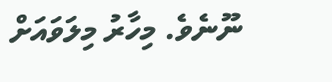ނޫނެވެ. މިހާރު މިލަވައަށް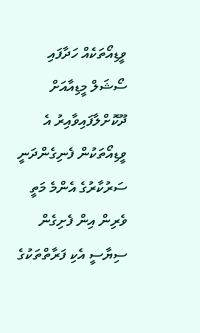ވީޑިއޯތަކެއް ހަދާފައި ސޯޝަލް މީޑިއާއަށް ދޫކޮށްލާފައިވާއިރު އެ ވީޑިއޯތަކުން ފެނިގެންދަނީ ސަރުކާރުގެ އެންމެ މަތީ ވެރިން އިން ފެށިގެން ސިޔާސީ އެކި ފަރާތްތަކުގެ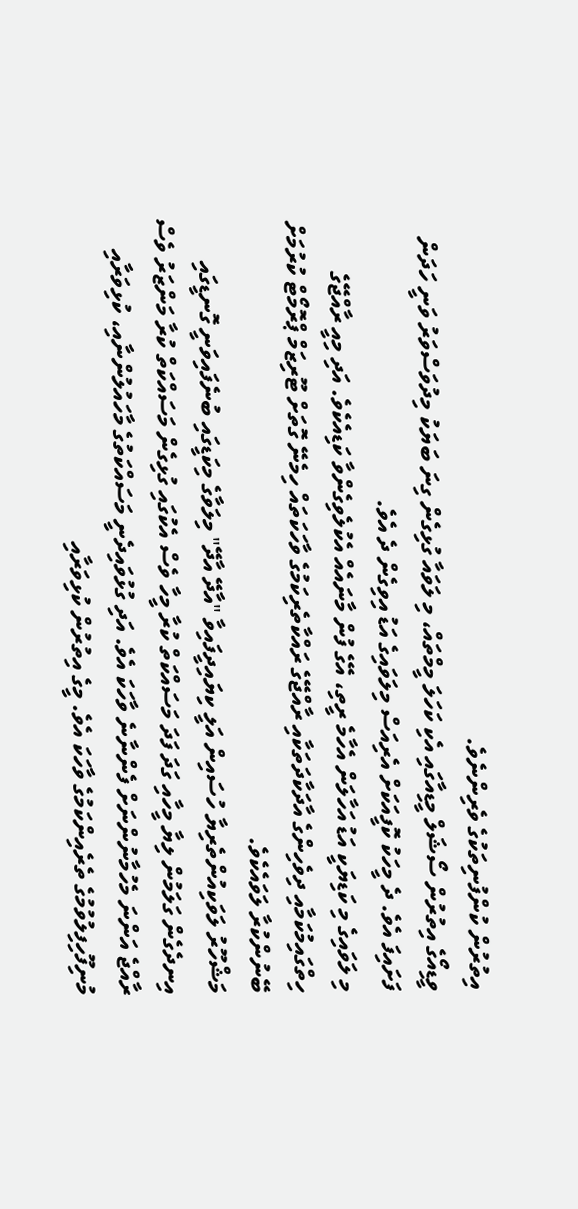އިތުރުން ކުންފުނިތަކުގެ ވެރިންނެވެ.
ވީޑިއޯގެ އިތުރުން ސޯޝަލް މީޑިއާގައި އެކި ކަހަލަ މީމްތައް، މި ލަވައާ ގުޅިގެން ގިނަ ބަޔަކު މިދުވަސްވަރު ވަނީ ހަދަން ފަށައިފަ އެވެ. ދެ މީހަކު ކޮފީއަކަށް އެރިއަސް މިލަވައިގެ އަޑު އިވިގެން ދެ އެވެ.
މި ލަވައިގެ މި ކަޑިޔަކީ އަޑު އަހާލަން އެހާމެ ރީތި، އޭގެ ފުން މާނައެއް އެކުލެވިގެންވާ ކަޑިއެކެވެ. އަދި މިއީ ރާއްޖޭގެ ހިތްގައިމުކަމާއި ދިވެހިންގެ އާދަކާދަތަކާއި ރާއްޖޭގެ ރައްކާތެރިކަމުގެ ވާހަކަތައް ހިމެނޭ ގޮތަށް ޓޫރިޒަމް ޕްރޮމޯޓް ކުރުމަށް ބޭނުންކުރާ ލަވައެކެވެ.
މަޝްހޫރު ލަވަކިއުންތެރިޔާ ހުސައިން އަލީ ކިޔައިދީފައިވާ "އާދޭ އާދޭ" މިލަވާގެ މިކަޑީގައި ބުނެފައިވަނީ ގޮނޑީގައި އިނދެގެން ގަލަމުން ލިޔާ މީހާއި ގަދަ ފަދަ މަސައްކަތް ކުރާ މީހާ ވެސް އެކުގައި ގުޅިގެން މަސައްކަތް ކުރާ މަންޒަރު ވެސް ރާއްޖެ އަންނަ މެހުމާނުންނަށް ފެންނާނެ ވާހަކަ އެވެ. އަދި ގުޅުވައިދެނީ މަސައްކަތުގެ މާހައުލުންނާއި، ކުޅިވަރާއި މުނިފޫހިފިލުވުމުގެ ތެރެއިންކަމުގެ ވާހަކަ އެވެ. މީގެ އިތުރުން ކުޅިވަރާއި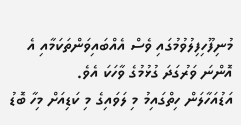މުނިފޫހިފިލުވުމުގައި ވެސް އެއްބައިވަންތަކަމާއި އެ އޮންނަ ވަރުގަދަ ގުޅުމުގެ ވާހަކަ އެވެ.
އަޑުއަހާލަން ހިތްގައިމު މި ލަވައިގެ މި ކަޑިއަށް މިހާ ބޮޑު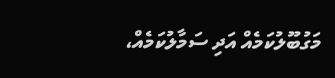މަގުބޫލުކަމެއް އަދި ސަމާލުކަމެއް،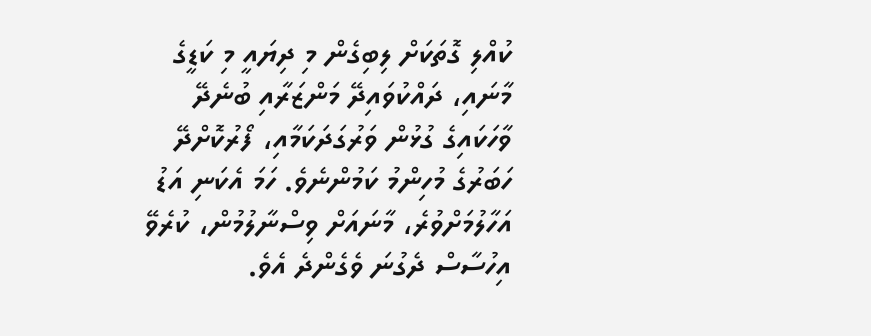ކުއްލި ގޮތަކަށް ލިބިގެން މި ދިޔައީ މި ކަޑީގެ މާނައި، ދައްކުވައިދޭ މަންޒަރާއި ބުނެދޭ ވާހަކައިގެ ގުޅުން ވަރުގަދަކަމާއި، ފޯރުކޮށްދޭ ހަބަރުގެ މުހިންމު ކަމުންނެވެ. ހަމަ އެކަނި އަޑު އަހާލުމަށްވުރެ، މާނައަށް ވިސްނާލުމުން، ކުރެވޭ އިހުސާސް ދެގުނަ ވެގެންދެ އެވެ.